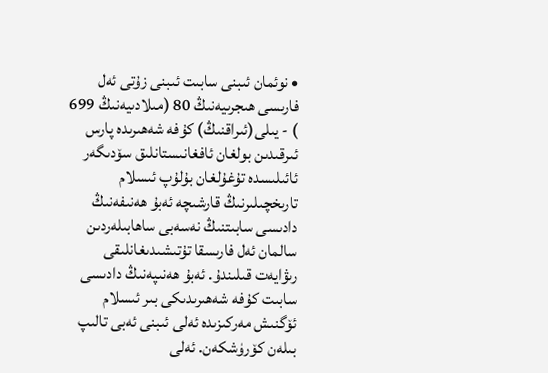• نوئمان ئىبنى سابىت ئىبنى زۇتى ئەل فارىسى ھىجرىيەنىڭ 80 (مىلادىيەنىڭ 699 ) - يىلى(ئىراقنىڭ) كۇفە شەھىرىدە پارس ئىرقىدىن بولغان ئافغانىستانلىق سۆدىگەر ئائىلىسدە تۇغۇلغان بۇلۇپ ئىسلام تارىخچىلىرنىڭ قارشىچە ئەبۇ ھەنىفەنىڭ دادىسى سابىتنىڭ نەسەبى ساھابىلەردىن سالمان ئەل فارىسقا تۇتىشىدىغانلىقى رىۋايەت قىلىندۇ. ئەبۇ ھەنىپەنىڭ دادىسى سابىت كۇفە شەھىرىدىكى بىر ئىسلام ئۆگنىش مەركىزىدە ئەلى ئىبنى ئەبى تالىپ بىلەن كۆرۈشكەن. ئەلى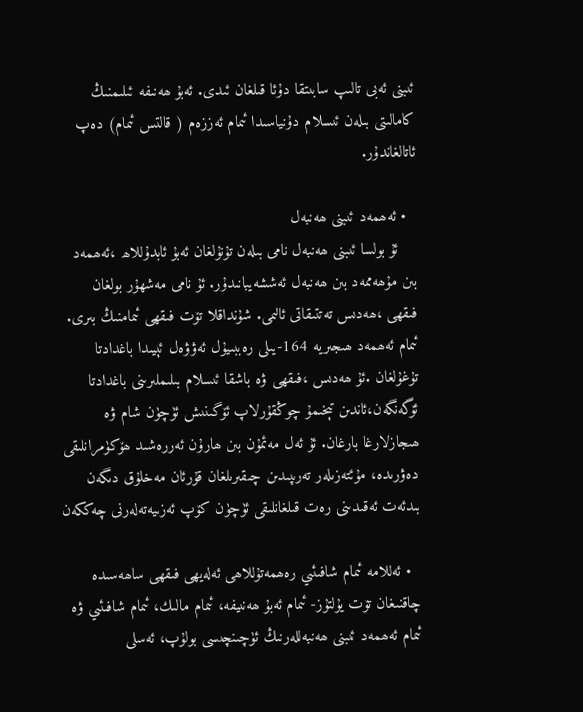ئىبنى ئەبى تالىپ سابىتقا دۇئا قىلغان ئىدى. ئەبۇ ھەنىفە ئىلىمنىڭ كامالىتى بىلەن ئىسلام دۇنياسىدا ئىمام ئەززەم ( قالتس ئىمام) دەپ ئاتالغاندۇر.

  • ئەھمەد ئىبنى ھەنبەل
    ئۇ بولسا ئىبنى ھەنبەل نامى بىلەن تۇنۇلغان ئەبۇ ئابدۇللاھ ،ئەھمەد بىن مۇھەممەد بىن ھەنبەل ئەششەيبانىدۇر. ئۇ نامى مەشھۇر بولغان فىقھى ،ھەدىس تەتتىقاتى ئالىمى. شۇنداقلا تۆت فىقھى ئىمامنىڭ بىرى. ئىمام ئەھمەد ھىجىريە 164-يىلى رەببىيۇل ئەۋۋەل ئېيىدا باغدادتا تۇغۇلغان .ئۇ ھەدىس ،فىقھى ۋە باشقا ئىسلام بىلىملىرىنى باغدادتا ئۆگەنگەن،ئاندىن تېخىمۇ چوڭقۇرلاپ ئۆگىنىش ئۈچۈن شام ۋە ھىجازلارغا بارغان. ئۇ ئەل مەئمۇن بىن ھارۇن ئەررەشىد ھۆكۈمرانلىقى دەۋرىدە، مۇئتەزىلەر تەرىپىدىن چىقىرىلغان قۇرئان مەخلۇق دىگەن بىدئەت ئەقىدىنى رەت قىلغانلىقى ئۈچۈن كۆپ ئەزىيەتەلەرنى چەككەن

  • ئەللامە ئىمام شافىئىي رەھمەتۇللاھى ئەلەيھى فىقھى ساھەسىدە چاقنىغان تۆت يۇلتۇز- ئىمام ئەبۇ ھەنىيفە، ئىمام مالىك، ئىمام شافىئىي ۋە ئىمام ئەھمەد ئىبنى ھەنبەللەرنىڭ ئۈچىنچىسى بولۇپ، ئەسلى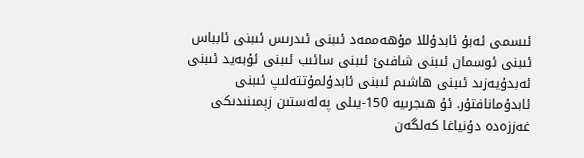ئىسمى ئەبۇ ئابدۇللا مۇھەممەد ئىبنى ئىدرىس ئىبنى ئابباس ئىبنى ئوسمان ئىبنى شافىئ ئىبنى سائىب ئىبنى ئۇبەيد ئىبنى ئەبدۇيەزىد ئىبنى ھاشىم ئىبنى ئابدۇلمۇتتەلىپ ئىبنى ئابدۇمانافتۇر. ئۇ ھىجرىيە 150-يىلى پەلەستىن زېمىنىدىكى غەززەدە دۇنياغا كەلگەن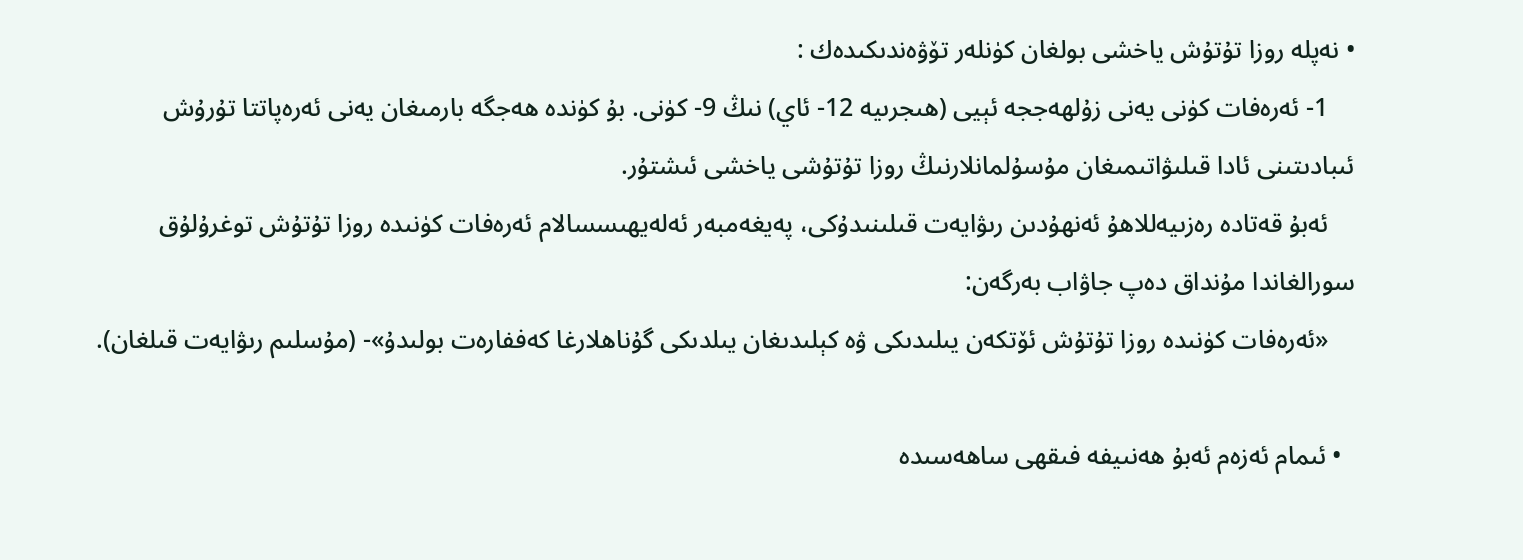• نەپلە روزا تۇتۇش ياخشى بولغان كۈنلەر تۆۋەندىكىدەك :
    1- ئەرەفات كۈنى يەنى زۇلھەججە ئېيى (ھىجرىيە 12- ئاي) نىڭ 9- كۈنى. بۇ كۈندە ھەجگە بارمىغان يەنى ئەرەپاتتا تۇرۇش ئىبادىتىنى ئادا قىلىۋاتىمىغان مۇسۇلمانلارنىڭ روزا تۇتۇشى ياخشى ئىشتۇر.
    ئەبۇ قەتادە رەزىيەللاھۇ ئەنھۇدىن رىۋايەت قىلىنىدۇكى، پەيغەمبەر ئەلەيھىسسالام ئەرەفات كۈنىدە روزا تۇتۇش توغرۇلۇق سورالغاندا مۇنداق دەپ جاۋاب بەرگەن:
    «ئەرەفات كۈنىدە روزا تۇتۇش ئۆتكەن يىلىدىكى ۋە كېلىدىغان يىلدىكى گۇناھلارغا كەففارەت بولىدۇ»- (مۇسلىم رىۋايەت قىلغان).

  • ئىمام ئەزەم ئەبۇ ھەنىيفە فىقھى ساھەسىدە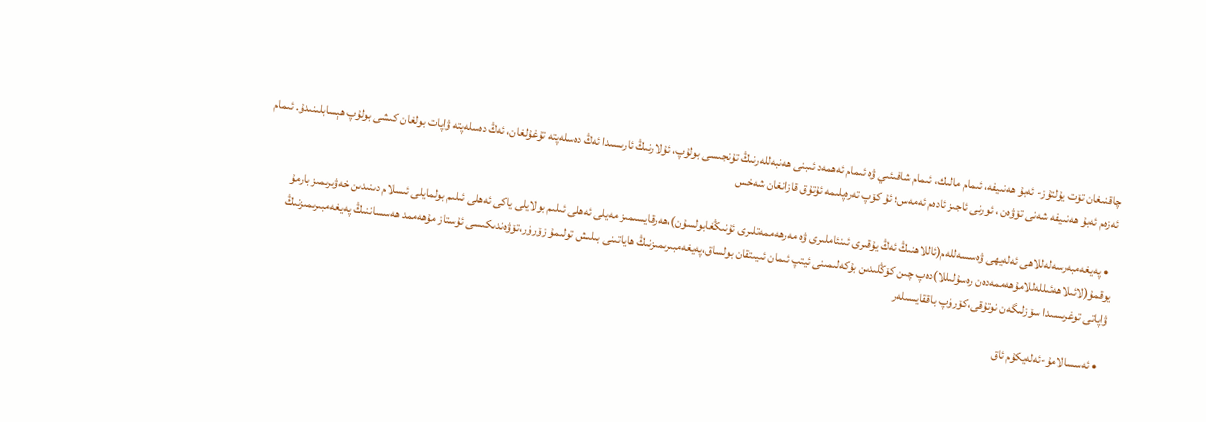چاقنىغان تۆت يۇلتۇز- ئەبۇ ھەنىيفە، ئىمام مالىك، ئىمام شافىئىي ۋە ئىمام ئەھمەد ئىبنى ھەنبەللەرنىڭ تۇنجىسى بولۇپ، ئۇلارنىڭ ئارىسىدا ئەڭ دەسلەپتە تۇغۇلغان، ئەڭ دەسلەپتە ۋاپات بولغان كىشى بولۇپ ھېسابلىنىدۇ. ئىمام ئەزەم ئەبۇ ھەنىيفە شەنى تۆۋەن ، ئورنى ئاجىز ئادەم ئەمەس؛ ئۇ كۆپ تەرەپلىمە ئۇتۇق قازانغان شەخس

  • پەيغەمبەرسەلەللاھى ئەلەيھى ۋەسسەللەم(ئاللاھنىڭ ئەڭ يۇقىرى ئىنئاملىرى ۋە مەرھەممەتلىرى ئۇنىڭغابولسۇن)،ھەرقايسىمىز مەيلى ئەھلى ئىلىم بولايلى ياكى ئەھلى ئىلىم بولمايلى ئىسلام دىنىدىن خەۋىرىمىز بارمۇ يوقمۇ(لائىلاھەئىللەللامۇھەممەدەن رەسۇلىللا)دەپ چىن كۆڭلىدىن بۇكەلىمىنى ئيتپ ئىمان ئىيىتقان بولساق،پەيغەمبىرىمىزنىڭ ھاياتىنى بىلىش تولىمۇ زۆرۈر،تۆۋەندىكىسى ئۇستاز مۇھەممد ھەسساننىڭ پەيغەمبىرىمىزنىڭ ۋاپاتى توغرىسىدا سۆزلىگەن نوتۇقى،كۆرۈپ باققايسىلەر

  • ئەسسالامۇ-ئەلەيكۇم ئاق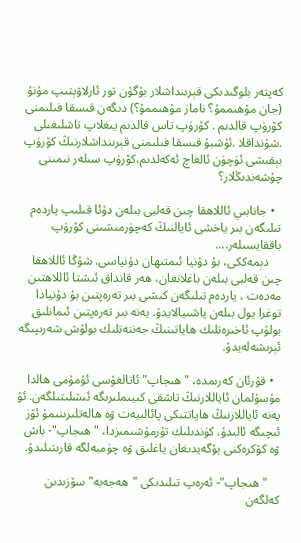كەپتەر بلوگىدىكى قېرىنداشلار بۇگۇن تور ئارلاۋېتىپ مۇنۇ (جان مۇھىممۇ؟ ناماز مۇھىممۇ؟) دىگەن قىسقا فىلىمنى كۆرۈپ قالدىم . كۆرۈپ تاس قالدىم يىغلاپ تاشلىغىلى .شۇنداقلا .ئۇشبۇ قىسقا فىلىمنى قېرىنداشلارنىڭ كۆرۈپ بېقىشى ئۈچۈن ئالغاچ ئەكەلدىم،كۆرۈپ سىلەر نىمىنى چۇشەندىڭلار؟

  • جانابىي ئاللاھقا چىن قەلبى بىلەن دۇئا قىلىپ ياردەم تىلىگەن بىر ياخشى ئايالنىڭ كەچۈرمىشىنى كۆرۈپ باققايسىلەر....
    دېمەككى، بۇ دۇنيا ئىمتىھان دۇنياسى. شۇڭا ئاللاھقا چىن قەلبى بىلەن باغلانغان، ھەر قانداق ئىشتا ئاللاھتىن مەدەت ، ياردەم تىلىگەن كىشى بىر تەرەپتىن بۇ دۇنيادا توغرا يول بىلەن ياشىيالايدۇ. يەنە بىر تەرەپتىن ئىمانلىق بولۇپ ئاخىرەتلىك ھاياتىنىڭ جەننەتلىك بولۇش شەرىپىگە ئېرىشەلەيدۇ.

  • قۇرئان كەرىمدە، "ھىجاپ" ئاتالغۇسى ئۇمۇمى ھالدا مۇسۇلمان ئاياللارنىڭ تاشقى كىيىملىرىگە ئىشلىتىلگەن. ئۇ يەنە ئاياللارنىڭ ھاياتتىكى پائالىيەت ۋە ھالەتلىرىنىمۇ ئۆز ئىچىگە ئالىدۇ. كۈندىلىك تۇرمۇشىمىزدا، "ھىجاپ"- باش ۋە كۆكرەكنى يۆگەيدىغان ياغلىق ۋە چۈمبەلگە قارىتىلىدۇ.

    "ھىجاپ"- ئەرەپ تىلىدىكى "ھەجەبە" سۆزىدىن كەلگەن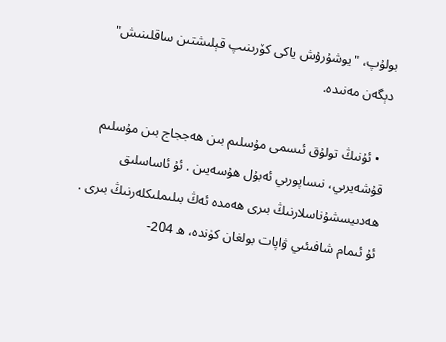بولۇپ، "يوشۇرۇش ياكى كۆرىنىپ قېلىشتىن ساقلىنىش" دېگەن مەنىدە.

  • ئۇنىڭ تولۇق ئىسمى مۇسلىم بىن ھەججاج بىن مۇسلىم قۇشەيرىي، نىساپورىي ئەبۇل ھۇسەيىن . ئۇ ئاساسلىق ھەدىيسشۇناسلارنىڭ بىرى ھەمدە ئەڭ بىلىملىكلەرنىڭ بىرى . ئۇ ئىمام شافىئىي ۋاپات بولغان كۈندە، ھ 204-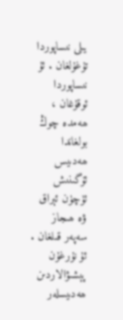يىلى نىساپوردا تۇغۇلغان . ئۇ نىساپوردا ئوقۇغان ، ھەمدە چوڭ بولغاندا ھەدىيس ئۆگىنىش ئۈچۈن ئېراق ۋە ھىجاز سەپەر قىلغان . ئۇ نۇرغۇن پېشىۋالاردىن ھەدىيسلەر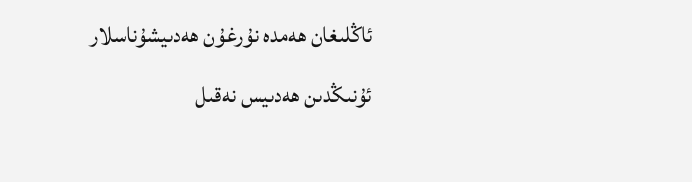ئاڭلىغان ھەمدە نۇرغۇن ھەدىيشۇناسلار ئۇنىڭدىن ھەدىيس نەقىل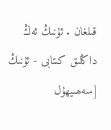قىلغان . ئۇنىڭ ئەڭ داڭلىق كىتابى - ئۇنىڭ [سەھىيھۇل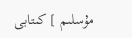مۇسلىم ] كىتابى